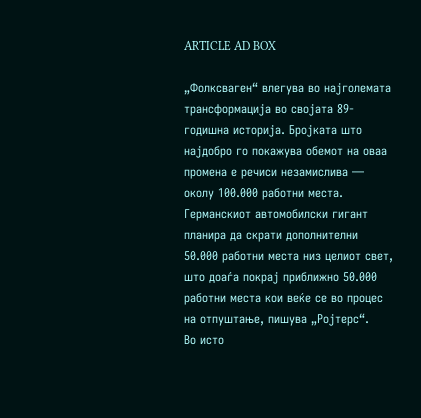ARTICLE AD BOX

„Фолксваген“ влегува во најголемата трансформација во својата 89-годишна историја. Бројката што најдобро го покажува обемот на оваа промена е речиси незамислива — околу 100.000 работни места. Германскиот автомобилски гигант планира да скрати дополнителни 50.000 работни места низ целиот свет, што доаѓа покрај приближно 50.000 работни места кои веќе се во процес на отпуштање, пишува „Ројтерс“.
Во исто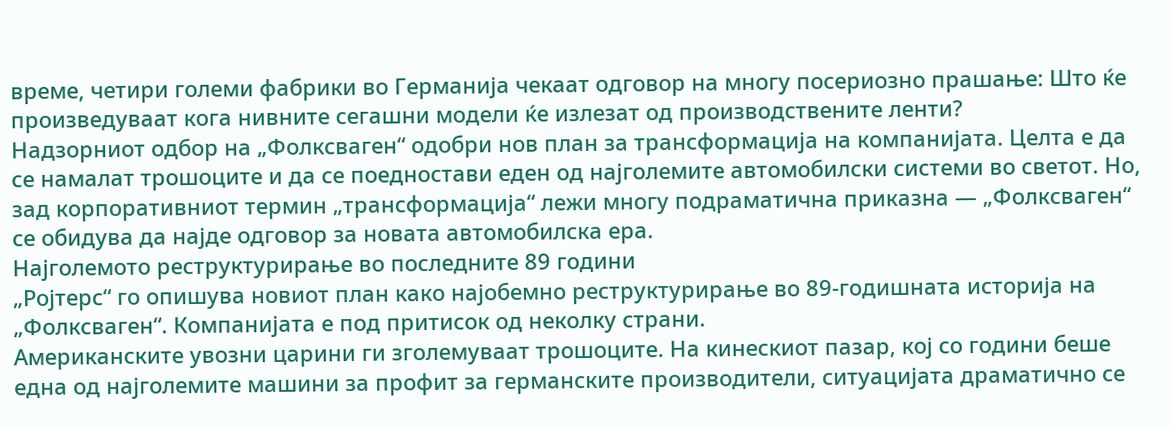време, четири големи фабрики во Германија чекаат одговор на многу посериозно прашање: Што ќе произведуваат кога нивните сегашни модели ќе излезат од производствените ленти?
Надзорниот одбор на „Фолксваген“ одобри нов план за трансформација на компанијата. Целта е да се намалат трошоците и да се поедностави еден од најголемите автомобилски системи во светот. Но, зад корпоративниот термин „трансформација“ лежи многу подраматична приказна — „Фолксваген“ се обидува да најде одговор за новата автомобилска ера.
Најголемото реструктурирање во последните 89 години
„Ројтерс“ го опишува новиот план како најобемно реструктурирање во 89-годишната историја на „Фолксваген“. Компанијата е под притисок од неколку страни.
Американските увозни царини ги зголемуваат трошоците. На кинескиот пазар, кој со години беше една од најголемите машини за профит за германските производители, ситуацијата драматично се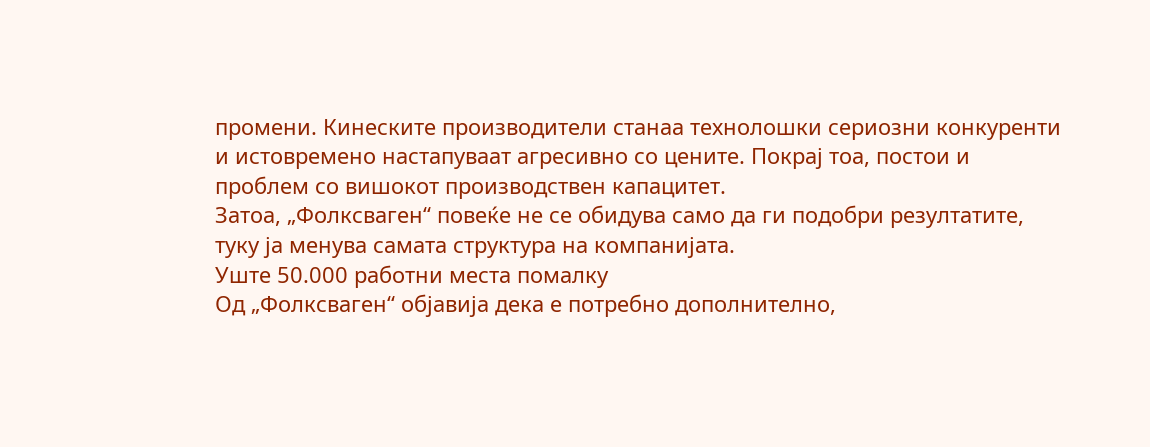промени. Кинеските производители станаа технолошки сериозни конкуренти и истовремено настапуваат агресивно со цените. Покрај тоа, постои и проблем со вишокот производствен капацитет.
Затоа, „Фолксваген“ повеќе не се обидува само да ги подобри резултатите, туку ја менува самата структура на компанијата.
Уште 50.000 работни места помалку
Од „Фолксваген“ објавија дека е потребно дополнително,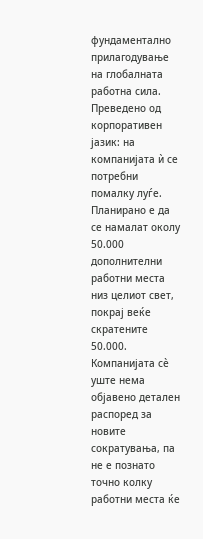фундаментално прилагодување на глобалната работна сила. Преведено од корпоративен јазик: на компанијата ѝ се потребни помалку луѓе.
Планирано е да се намалат околу 50.000 дополнителни работни места низ целиот свет, покрај веќе скратените 50.000. Компанијата сè уште нема објавено детален распоред за новите сократувања, па не е познато точно колку работни места ќе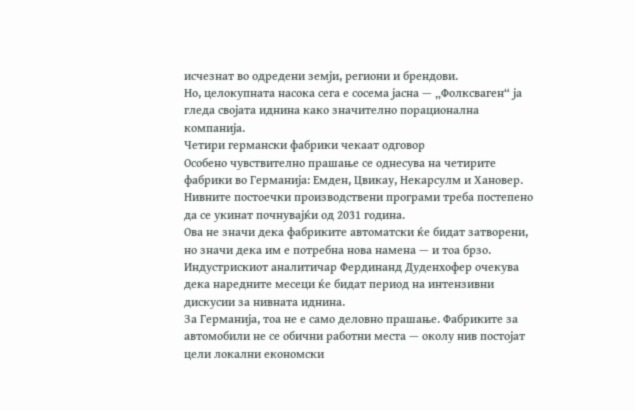исчезнат во одредени земји, региони и брендови.
Но, целокупната насока сега е сосема јасна — „Фолксваген“ ја гледа својата иднина како значително порационална компанија.
Четири германски фабрики чекаат одговор
Особено чувствително прашање се однесува на четирите фабрики во Германија: Емден, Цвикау, Некарсулм и Хановер. Нивните постоечки производствени програми треба постепено да се укинат почнувајќи од 2031 година.
Ова не значи дека фабриките автоматски ќе бидат затворени, но значи дека им е потребна нова намена — и тоа брзо. Индустрискиот аналитичар Фердинанд Дуденхофер очекува дека наредните месеци ќе бидат период на интензивни дискусии за нивната иднина.
За Германија, тоа не е само деловно прашање. Фабриките за автомобили не се обични работни места — околу нив постојат цели локални економски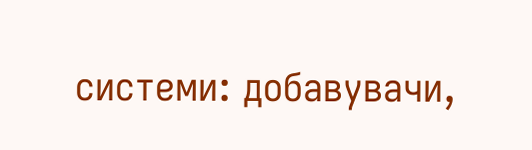системи: добавувачи,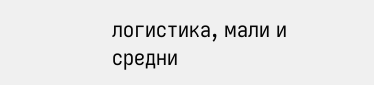логистика, мали и средни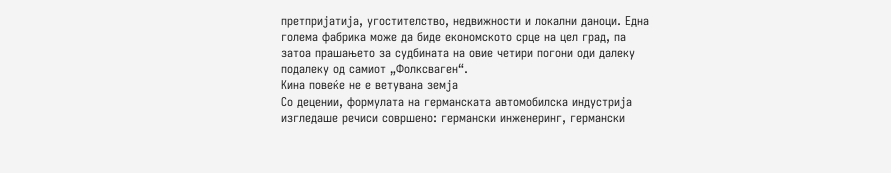претпријатија, угостителство, недвижности и локални даноци. Една голема фабрика може да биде економското срце на цел град, па затоа прашањето за судбината на овие четири погони оди далеку подалеку од самиот „Фолксваген“.
Кина повеќе не е ветувана земја
Со децении, формулата на германската автомобилска индустрија изгледаше речиси совршено: германски инженеринг, германски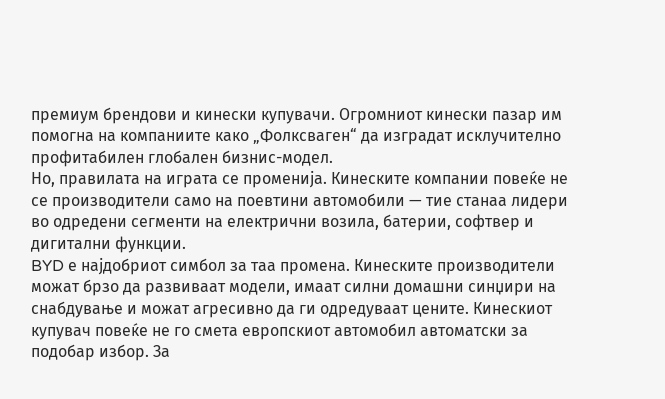премиум брендови и кинески купувачи. Огромниот кинески пазар им помогна на компаниите како „Фолксваген“ да изградат исклучително профитабилен глобален бизнис-модел.
Но, правилата на играта се променија. Кинеските компании повеќе не се производители само на поевтини автомобили — тие станаа лидери во одредени сегменти на електрични возила, батерии, софтвер и дигитални функции.
BYD е најдобриот симбол за таа промена. Кинеските производители можат брзо да развиваат модели, имаат силни домашни синџири на снабдување и можат агресивно да ги одредуваат цените. Кинескиот купувач повеќе не го смета европскиот автомобил автоматски за подобар избор. За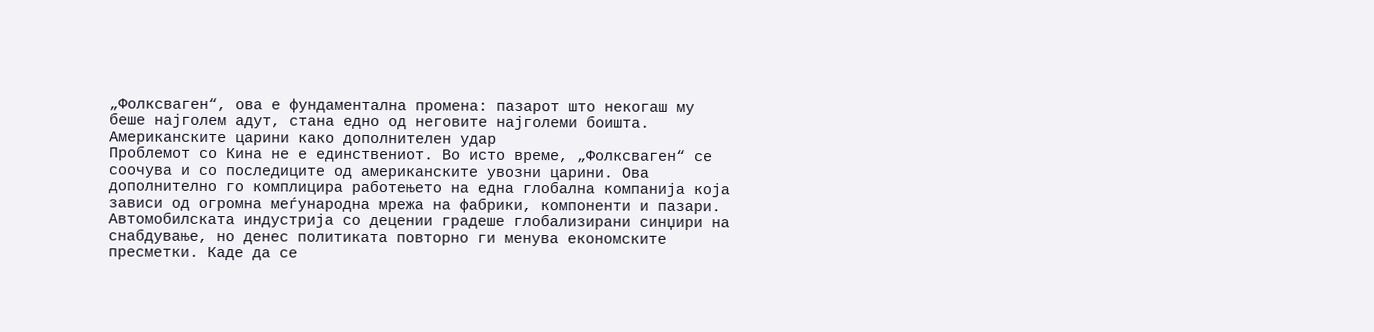„Фолксваген“, ова е фундаментална промена: пазарот што некогаш му беше најголем адут, стана едно од неговите најголеми боишта.
Американските царини како дополнителен удар
Проблемот со Кина не е единствениот. Во исто време, „Фолксваген“ се соочува и со последиците од американските увозни царини. Ова дополнително го комплицира работењето на една глобална компанија која зависи од огромна меѓународна мрежа на фабрики, компоненти и пазари.
Автомобилската индустрија со децении градеше глобализирани синџири на снабдување, но денес политиката повторно ги менува економските пресметки. Каде да се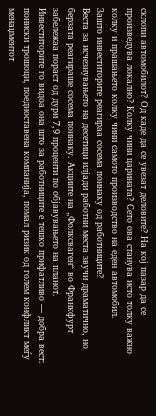склопи автомобилот? Од каде да се увезат деловите? На кој пазар да се произведува локално? Колку чини царината? Сето ова станува исто толку важно колку и прашањето колку чини самото производство на еден автомобил.
Зашто инвеститорите реагираа сосема поинаку од работниците?
Веста за исчезнувањето на десетици илјади работни места звучи драматично, но берзата реагираше сосема поинаку. Акциите на „Фолксваген“ во Франкфурт забележаа пораст од дури 7,9 проценти по објавувањето на планот.
Инвеститорите го видоа она што за работниците е тешко прифатливо — добра вест: пониски трошоци, поедноставена компанија, помал ризик од голем конфликт меѓу менаџментот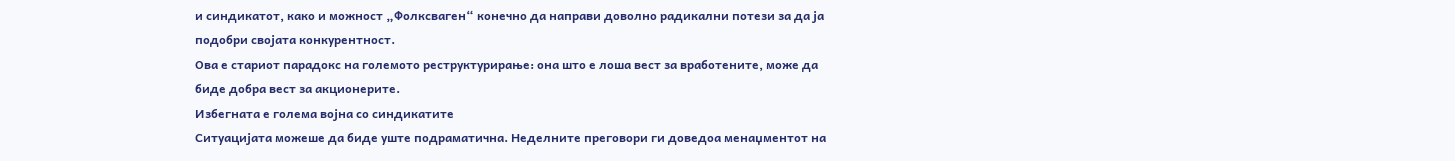и синдикатот, како и можност „Фолксваген“ конечно да направи доволно радикални потези за да ја подобри својата конкурентност.
Ова е стариот парадокс на големото реструктурирање: она што е лоша вест за вработените, може да биде добра вест за акционерите.
Избегната е голема војна со синдикатите
Ситуацијата можеше да биде уште подраматична. Неделните преговори ги доведоа менаџментот на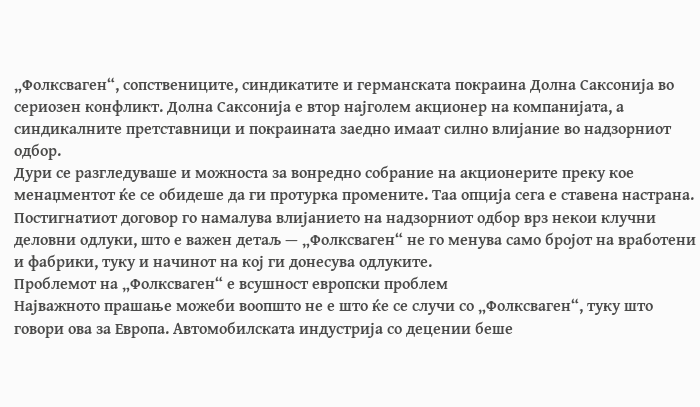„Фолксваген“, сопствениците, синдикатите и германската покраина Долна Саксонија во сериозен конфликт. Долна Саксонија е втор најголем акционер на компанијата, а синдикалните претставници и покраината заедно имаат силно влијание во надзорниот одбор.
Дури се разгледуваше и можноста за вонредно собрание на акционерите преку кое менаџментот ќе се обидеше да ги протурка промените. Таа опција сега е ставена настрана. Постигнатиот договор го намалува влијанието на надзорниот одбор врз некои клучни деловни одлуки, што е важен детаљ — „Фолксваген“ не го менува само бројот на вработени и фабрики, туку и начинот на кој ги донесува одлуките.
Проблемот на „Фолксваген“ е всушност европски проблем
Најважното прашање можеби воопшто не е што ќе се случи со „Фолксваген“, туку што говори ова за Европа. Автомобилската индустрија со децении беше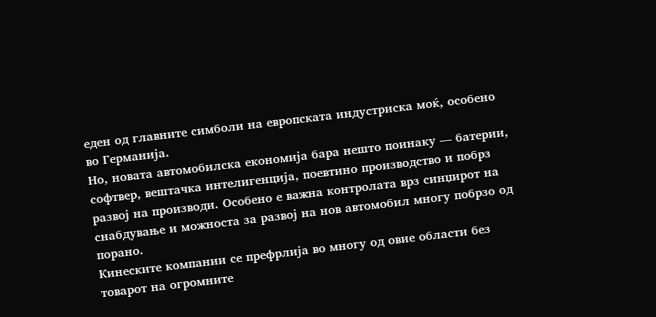еден од главните симболи на европската индустриска моќ, особено во Германија.
Но, новата автомобилска економија бара нешто поинаку — батерии, софтвер, вештачка интелигенција, поевтино производство и побрз развој на производи. Особено е важна контролата врз синџирот на снабдување и можноста за развој на нов автомобил многу побрзо од порано.
Кинеските компании се префрлија во многу од овие области без товарот на огромните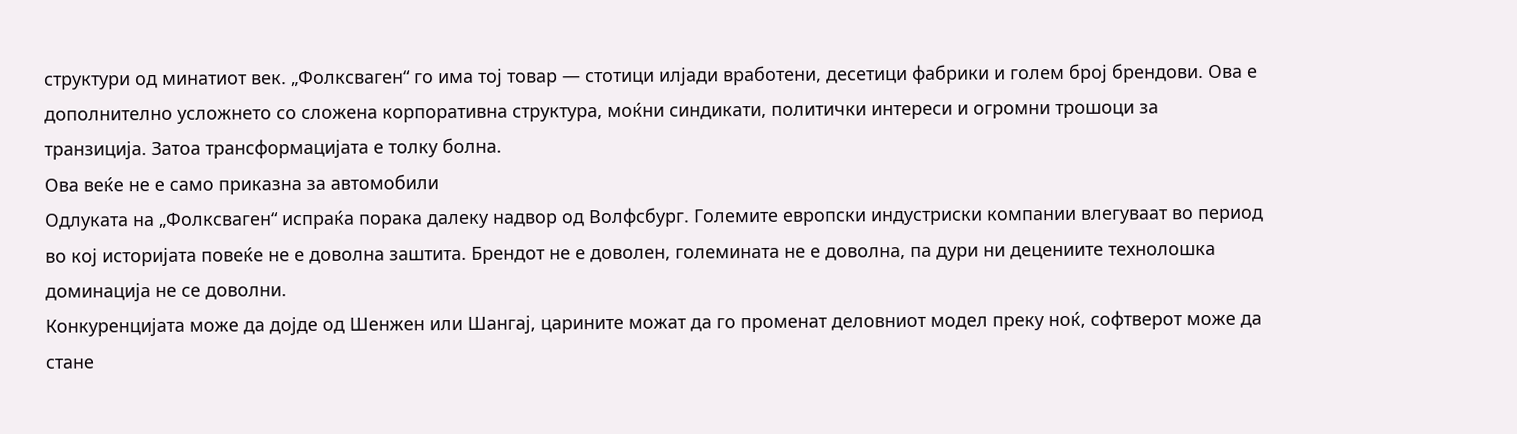структури од минатиот век. „Фолксваген“ го има тој товар — стотици илјади вработени, десетици фабрики и голем број брендови. Ова е дополнително усложнето со сложена корпоративна структура, моќни синдикати, политички интереси и огромни трошоци за транзиција. Затоа трансформацијата е толку болна.
Ова веќе не е само приказна за автомобили
Одлуката на „Фолксваген“ испраќа порака далеку надвор од Волфсбург. Големите европски индустриски компании влегуваат во период во кој историјата повеќе не е доволна заштита. Брендот не е доволен, големината не е доволна, па дури ни децениите технолошка доминација не се доволни.
Конкуренцијата може да дојде од Шенжен или Шангај, царините можат да го променат деловниот модел преку ноќ, софтверот може да стане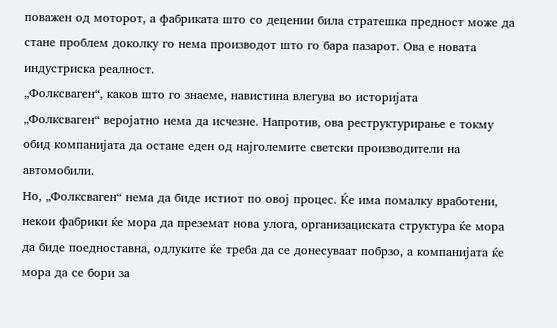поважен од моторот, а фабриката што со децении била стратешка предност може да стане проблем доколку го нема производот што го бара пазарот. Ова е новата индустриска реалност.
„Фолксваген“, каков што го знаеме, навистина влегува во историјата
„Фолксваген“ веројатно нема да исчезне. Напротив, ова реструктурирање е токму обид компанијата да остане еден од најголемите светски производители на автомобили.
Но, „Фолксваген“ нема да биде истиот по овој процес. Ќе има помалку вработени, некои фабрики ќе мора да преземат нова улога, организациската структура ќе мора да биде поедноставна, одлуките ќе треба да се донесуваат побрзо, а компанијата ќе мора да се бори за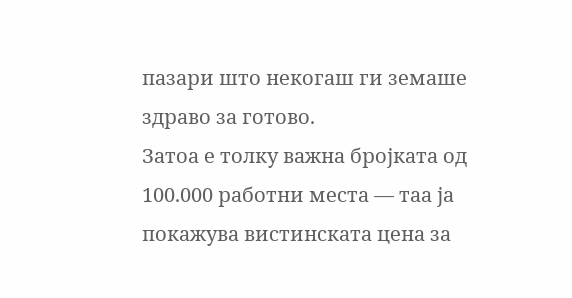пазари што некогаш ги земаше здраво за готово.
Затоа е толку важна бројката од 100.000 работни места — таа ја покажува вистинската цена за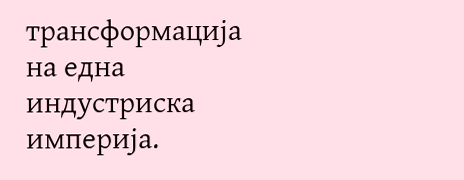трансформација на една индустриска империја.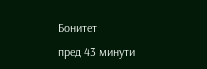Бонитет
пред 43 минути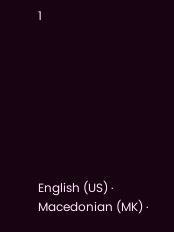1








English (US) ·
Macedonian (MK) ·